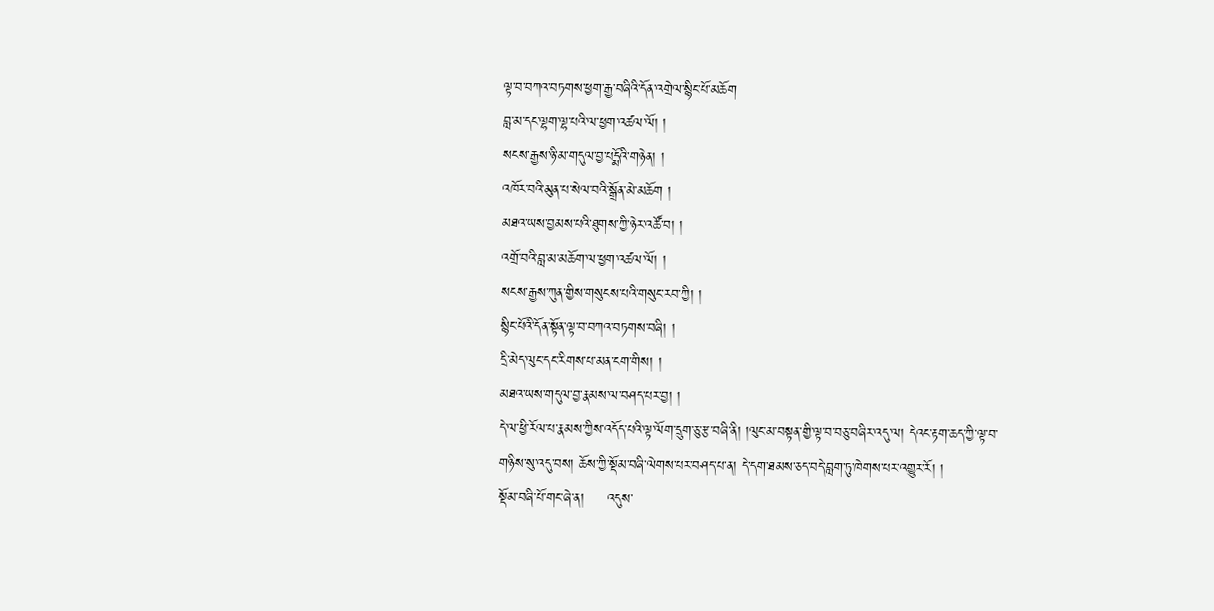ལྟ་བ་བཀའ་བཏགས་ཕྱག་རྒྱ་བཞིའི་དོན་འགྲེལ་སྙིང་པོ་མཆོག
བླ་མ་དང་ལྷག་ལྷ་པའི་ལ་ཕྱག་འཚལ་ལོ། །
སངས་རྒྱས་ཉི་མ་གདུལ་བྱ་པདྨོའི་གཉེན། །
འཁོར་བའི་མུན་པ་སེལ་བའི་སྒྲོན་མེ་མཆོག །
མཐའ་ཡས་བྱམས་པའི་ཐུགས་ཀྱི་ཉེར་འཚོ་བ། །
འགྲོ་བའི་བླ་མ་མཆོག་ལ་ཕྱག་འཚལ་ལོ། །
སངས་རྒྱས་ཀུན་གྱིས་གསུངས་པའི་གསུང་རབ་ཀྱི། །
སྙིང་པོའི་དོན་སྟོན་ལྟ་བ་བཀའ་བཏགས་བཞི། །
དྲི་མེད་ལུང་དང་རིགས་པ་མན་ངག་གིས། །
མཐའ་ཡས་གདུལ་བྱ་རྣམས་ལ་བཤད་པར་བྱ། །
དེ་ལ་ཕྱི་རོལ་པ་རྣམས་ཀྱིས་འདོད་པའི་ལྟ་ལོག་དྲུག་ཅུ་རྩ་བཞི་ནི། །ལུང་མ་བསྟན་གྱི་ལྟ་བ་བཅུ་བཞིར་འདུ་ལ། དེའང་རྟག་ཆད་ཀྱི་ལྟ་བ་གཉིས་སུ་འདུ་བས། ཆོས་ཀྱི་སྡོམ་བཞི་ལེགས་པར་བཤད་པ་ན། དེ་དག་ཐམས་ཅད་བདེ་བླག་ཏུ་ཁེགས་པར་འགྱུར་རོ། །
སྡོམ་བཞི་པོ་གང་ཞེ་ན།     འདུས་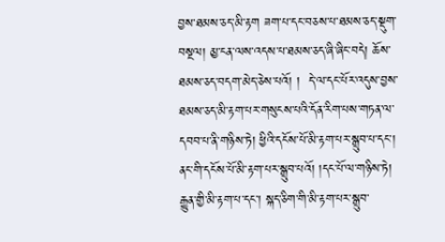བྱས་ཐམས་ཅད་མི་རྟག ཟག་པ་དང་བཅས་པ་ཐམས་ཅད་སྡུག་བསྔལ། མྱ་ངན་ལས་འདས་པ་ཐམས་ཅད་ཞི་ཞིང་བདེ། ཆོས་ཐམས་ཅད་བདག་མེད་ཅེས་པའོ། །  དེ་ལ་དང་པོར་འདུས་བྱས་ཐམས་ཅད་མི་རྟག་པར་གསུངས་པའི་དོན་རིག་པས་གཏན་ལ་དབབ་པ་ནི་གཉིས་ཏེ། ཕྱིའི་དངོས་པོ་མི་རྟག་པར་སྒྲུབ་པ་དང་། ནང་གི་དངོས་པོ་མི་རྟག་པར་སྒྲུབ་པའོ། །དང་པོ་ལ་གཉིས་ཏེ། རྒྱུན་གྱི་མི་རྟག་པ་དང་། སྐད་ཅིག་གི་མི་རྟག་པར་སྒྲུབ་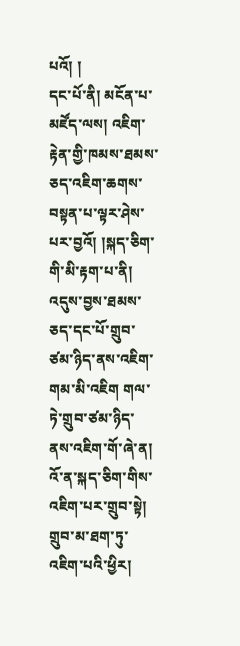པའོ། །
དང་པོ་ནི། མངོན་པ་མཛོད་ལས། འཇིག་རྟེན་གྱི་ཁམས་ཐམས་ཅད་འཇིག་ཆགས་བསྟན་པ་ལྟར་ཤེས་པར་བྱའོ། །སྐད་ཅིག་གི་མི་རྟག་པ་ནི། འདུས་བྱས་ཐམས་ཅད་དང་པོ་གྲུབ་ཙམ་ཉིད་ནས་འཇིག་གམ་མི་འཇིག གལ་ཏེ་གྲུབ་ཙམ་ཉིད་ནས་འཇིག་གོ་ཞེ་ན། འོ་ན་སྐད་ཅིག་གིས་འཇིག་པར་གྲུབ་སྟེ། གྲུབ་མ་ཐག་ཏུ་འཇིག་པའི་ཕྱིར།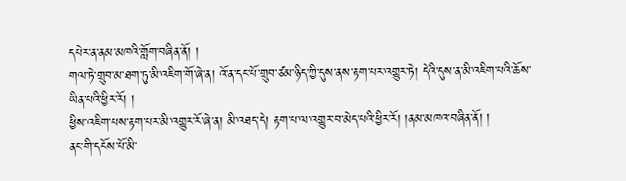དཔེར་ན་ནམ་མཁའི་གློག་བཞིན་ནོ། །
གལ་ཏེ་གྲུབ་མ་ཐག་ཏུ་མི་འཇིག་གོ་ཞེ་ན། འོ་ན་དང་པོ་གྲུབ་ཙམ་ཉིད་ཀྱི་དུས་ནས་རྟག་པར་འགྱུར་ཏེ། དེའི་དུས་ན་མི་འཇིག་པའི་ཆོས་ཡིན་པའི་ཕྱིར་རོ། །
ཕྱིས་འཇིག་པས་རྟག་པར་མི་འགྱུར་རོ་ཞེ་ན། མི་འཐད་དེ། རྟག་པ་ལ་འགྱུར་བ་མེད་པའི་ཕྱིར་རོ། །ནམ་མཁའ་བཞིན་ནོ། །
ནང་གི་དངོས་པོ་མི་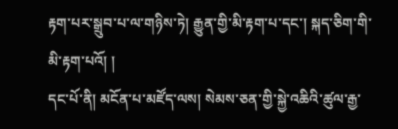རྟག་པར་སྒྲུབ་པ་ལ་གཉིས་ཏེ། རྒྱུན་གྱི་མི་རྟག་པ་དང་། སྐད་ཅིག་གི་མི་རྟག་པའོ། །
དང་པོ་ནི། མངོན་པ་མཛོད་ལས། སེམས་ཅན་གྱི་སྐྱེ་འཆིའི་ཚུལ་རྒྱ་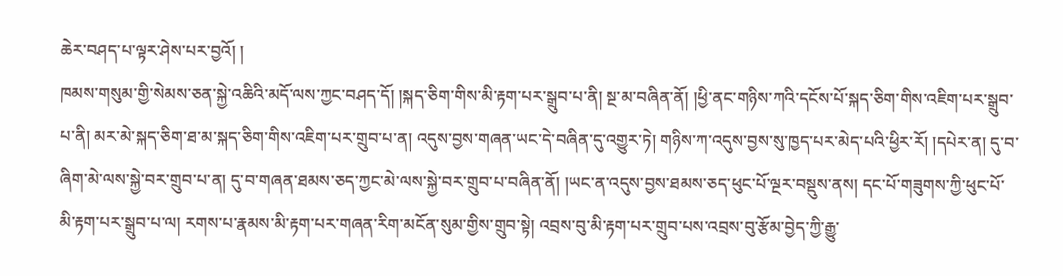ཆེར་བཤད་པ་ལྟར་ཤེས་པར་བྱའོ། །
ཁམས་གསུམ་གྱི་སེམས་ཅན་སྐྱེ་འཆིའི་མདོ་ལས་ཀྱང་བཤད་དོ། །སྐད་ཅིག་གིས་མི་རྟག་པར་སྒྲུབ་པ་ནི། སྔ་མ་བཞིན་ནོ། །ཕྱི་ནང་གཉིས་ཀའི་དངོས་པོ་སྐད་ཅིག་གིས་འཇིག་པར་སྒྲུབ་པ་ནི། མར་མེ་སྐད་ཅིག་ཐ་མ་སྐད་ཅིག་གིས་འཇིག་པར་གྲུབ་པ་ན། འདུས་བྱས་གཞན་ཡང་དེ་བཞིན་དུ་འགྱུར་ཏེ། གཉིས་ཀ་འདུས་བྱས་སུ་ཁྱད་པར་མེད་པའི་ཕྱིར་རོ། །དཔེར་ན། དུ་བ་ཞིག་མེ་ལས་སྐྱེ་བར་གྲུབ་པ་ན། དུ་བ་གཞན་ཐམས་ཅད་ཀྱང་མེ་ལས་སྐྱེ་བར་གྲུབ་པ་བཞིན་ནོ། །ཡང་ན་འདུས་བྱས་ཐམས་ཅད་ཕུང་པོ་ལྔར་བསྡུས་ནས། དང་པོ་གཟུགས་ཀྱི་ཕུང་པོ་མི་རྟག་པར་སྒྲུབ་པ་ལ། རགས་པ་རྣམས་མི་རྟག་པར་གཞན་རིག་མངོན་སུམ་གྱིས་གྲུབ་སྟེ། འབྲས་བུ་མི་རྟག་པར་གྲུབ་པས་འབྲས་བུ་རྩོམ་བྱེད་ཀྱི་རྒྱུ་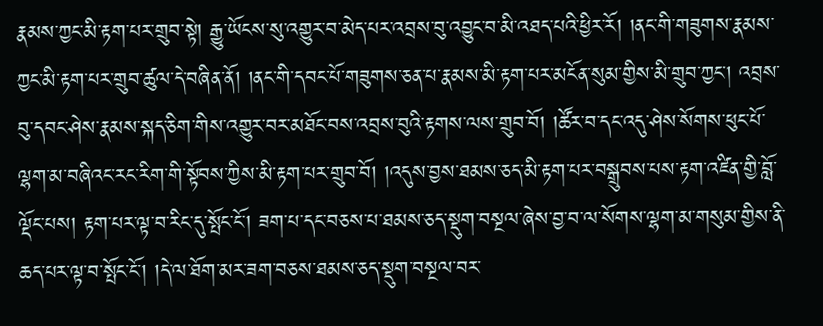རྣམས་ཀྱང་མི་རྟག་པར་གྲུབ་སྟེ། རྒྱུ་ཡོངས་སུ་འགྱུར་བ་མེད་པར་འབྲས་བུ་འབྱུང་བ་མི་འཐད་པའི་ཕྱིར་རོ། །ནང་གི་གཟུགས་རྣམས་ཀྱང་མི་རྟག་པར་གྲུབ་ཚུལ་དེ་བཞིན་ནོ། །ནང་གི་དབང་པོ་གཟུགས་ཅན་པ་རྣམས་མི་རྟག་པར་མངོན་སུམ་གྱིས་མི་གྲུབ་ཀྱང་། འབྲས་བུ་དབང་ཤེས་རྣམས་སྐད་ཅིག་གིས་འགྱུར་བར་མཐོང་བས་འབྲས་བུའི་རྟགས་ལས་གྲུབ་བོ། །ཚོར་བ་དང་འདུ་ཤེས་སོགས་ཕུང་པོ་ལྷག་མ་བཞིའང་རང་རིག་གི་སྟོབས་ཀྱིས་མི་རྟག་པར་གྲུབ་བོ། །འདུས་བྱས་ཐམས་ཅད་མི་རྟག་པར་བསྒྲུབས་པས་རྟག་འཛིན་གྱི་བློ་ལྡོང་པས། རྟག་པར་ལྟ་བ་རིང་དུ་སྤོང་ངོ་། ཟག་པ་དང་བཅས་པ་ཐམས་ཅད་སྡུག་བསྔལ་ཞེས་བྱ་བ་ལ་སོགས་ལྷག་མ་གསུམ་གྱིས་ནི་ཆད་པར་ལྟ་བ་སྤོང་ངོ་། །དེ་ལ་ཐོག་མར་ཟག་བཅས་ཐམས་ཅད་སྡུག་བསྔལ་བར་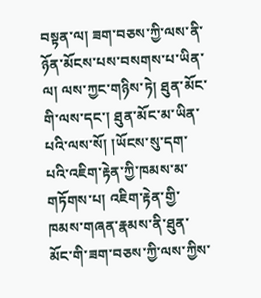བསྟན་ལ། ཟག་བཅས་ཀྱི་ལས་ནི་ཉོན་མོངས་པས་བསགས་པ་ཡིན་ལ། ལས་ཀྱང་གཉིས་ཏེ། ཐུན་མོང་གི་ལས་དང་། ཐུན་མོང་མ་ཡིན་པའི་ལས་སོ། །ཡོངས་སུ་དག་པའི་འཇིག་རྟེན་ཀྱི་ཁམས་མ་གཏོགས་པ། འཇིག་རྟེན་གྱི་ཁམས་གཞན་རྣམས་ནི་ཐུན་མོང་གི་ཟག་བཅས་ཀྱི་ལས་ཀྱིས་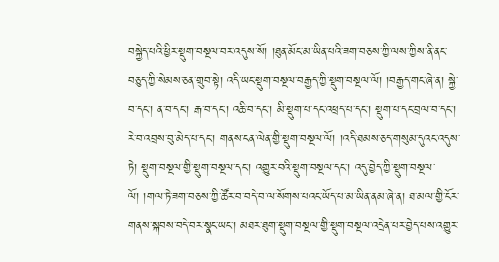བསྐྱེད་པའི་ཕྱིར་སྡུག་བསྔལ་བར་འདུས་སོ། །ཐུན་མོང་མ་ཡིན་པའི་ཟག་བཅས་ཀྱི་ལས་ཀྱིས་ནི་ནང་བཅུད་ཀྱི་སེམས་ཅན་གྲུབ་སྟེ། འདི་ཡང་སྡུག་བསྔལ་བརྒྱད་ཀྱི་སྡུག་བསྔལ་ལོ། །བརྒྱད་གང་ཞེ་ན། སྐྱེ་བ་དང་། ན་བ་དང་། རྒ་བ་དང་། འཆི་བ་དང་། མི་སྡུག་པ་དང་འཕྲད་པ་དང་། སྡུག་པ་དང་བྲལ་བ་དང་། རེ་བ་འབྲས་བུ་མེད་པ་དང་། གནས་ངན་ལེན་གྱི་སྡུག་བསྔལ་ལོ། །འདི་ཐམས་ཅད་གསུམ་དུའང་འདུས་ཏེ། སྡུག་བསྔལ་གྱི་སྡུག་བསྔལ་དང་། འགྱུར་བའི་སྡུག་བསྔལ་དང་། འདུ་བྱེད་ཀྱི་སྡུག་བསྔལ་ལོ། །གལ་ཏེ་ཟག་བཅས་ཀྱི་ཚོར་བ་བདེ་བ་ལ་སོགས་པའང་ཡོད་པ་མ་ཡིན་ནམ་ཞེ་ན། ཐ་མལ་གྱི་ངོར་གནས་སྐབས་བདེ་བར་སྣང་ཡང་། མཐར་ཐུག་སྡུག་བསྔལ་གྱི་སྡུག་བསྔལ་འདྲེན་པར་བྱེད་པས་འགྱུར་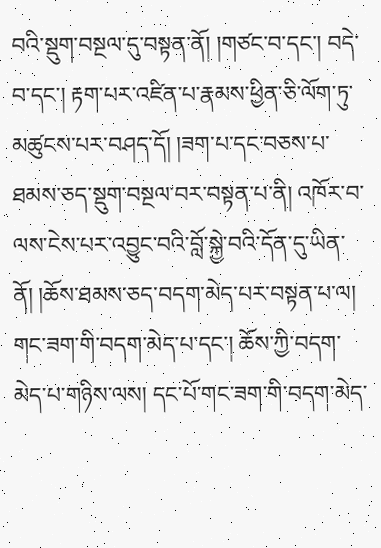བའི་སྡུག་བསྔལ་དུ་བསྟན་ནོ། །གཙང་བ་དང་། བདེ་བ་དང་། རྟག་པར་འཛིན་པ་རྣམས་ཕྱིན་ཅི་ལོག་ཏུ་མཚུངས་པར་བཤད་དོ། །ཟག་པ་དང་བཅས་པ་ཐམས་ཅད་སྡུག་བསྔལ་བར་བསྟན་པ་ནི། འཁོར་བ་ལས་ངེས་པར་འབྱུང་བའི་བློ་སྐྱེ་བའི་དོན་དུ་ཡིན་ནོ། །ཆོས་ཐམས་ཅད་བདག་མེད་པར་བསྟན་པ་ལ། གང་ཟག་གི་བདག་མེད་པ་དང་། ཆོས་ཀྱི་བདག་མེད་པ་གཉིས་ལས། དང་པོ་གང་ཟག་གི་བདག་མེད་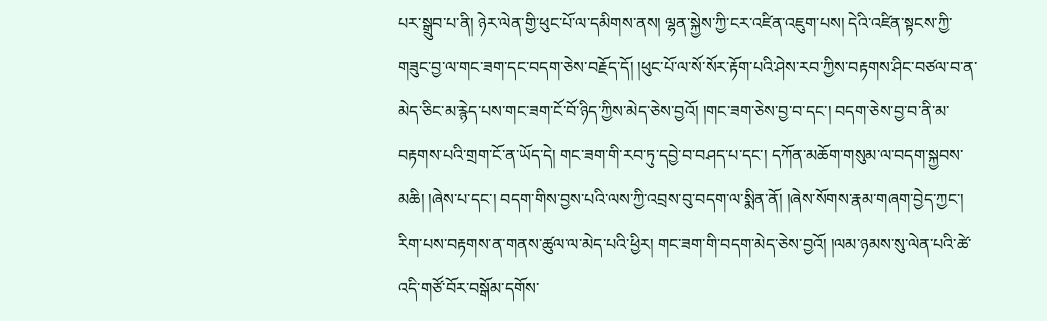པར་སྒྲུབ་པ་ནི། ཉེར་ལེན་གྱི་ཕུང་པོ་ལ་དམིགས་ནས། ལྷན་སྐྱེས་ཀྱི་ངར་འཛིན་འཇུག་པས། དེའི་འཛིན་སྟངས་ཀྱི་གཟུང་བྱ་ལ་གང་ཟག་དང་བདག་ཅེས་བརྗོད་དོ། །ཕུང་པོ་ལ་སོ་སོར་རྟོག་པའི་ཤེས་རབ་ཀྱིས་བརྟགས་ཤིང་བཙལ་བ་ན་མེད་ཅིང་མ་རྙེད་པས་གང་ཟག་ངོ་བོ་ཉིད་ཀྱིས་མེད་ཅེས་བྱའོ། །གང་ཟག་ཅེས་བྱ་བ་དང་། བདག་ཅེས་བྱ་བ་ནི་མ་བརྟགས་པའི་གྲག་ངོ་ན་ཡོད་དེ། གང་ཟག་གི་རབ་ཏུ་དབྱེ་བ་བཤད་པ་དང་། དཀོན་མཆོག་གསུམ་ལ་བདག་སྐྱབས་མཆི། །ཞེས་པ་དང་། བདག་གིས་བྱས་པའི་ལས་ཀྱི་འབྲས་བུ་བདག་ལ་སྨིན་ནོ། །ཞེས་སོགས་རྣམ་གཞག་བྱེད་ཀྱང་། རིག་པས་བརྟགས་ན་གནས་ཚུལ་ལ་མེད་པའི་ཕྱིར། གང་ཟག་གི་བདག་མེད་ཅེས་བྱའོ། །ལམ་ཉམས་སུ་ལེན་པའི་ཚེ་འདི་གཙོ་བོར་བསྒོམ་དགོས་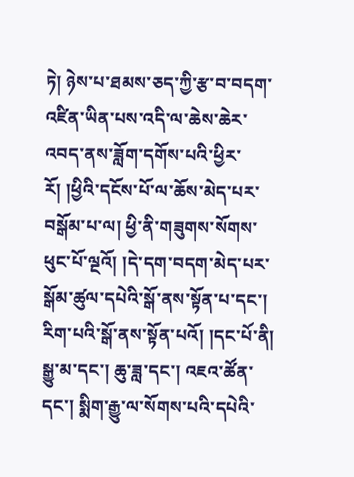ཏེ། ཉེས་པ་ཐམས་ཅད་ཀྱི་རྩ་བ་བདག་འཛིན་ཡིན་པས་འདི་ལ་ཆེས་ཆེར་འབད་ནས་ཟློག་དགོས་པའི་ཕྱིར་རོ། །ཕྱིའི་དངོས་པོ་ལ་ཆོས་མེད་པར་བསྒོམ་པ་ལ། ཕྱི་ནི་གཟུགས་སོགས་ཕུང་པོ་ལྔའོ། །དེ་དག་བདག་མེད་པར་སྒོམ་ཚུལ་དཔེའི་སྒོ་ནས་སྟོན་པ་དང་། རིག་པའི་སྒོ་ནས་སྟོན་པའོ། །དང་པོ་ནི། སྒྱུ་མ་དང་། ཆུ་ཟླ་དང་། འཇའ་ཚོན་དང་། སྨིག་རྒྱུ་ལ་སོགས་པའི་དཔེའི་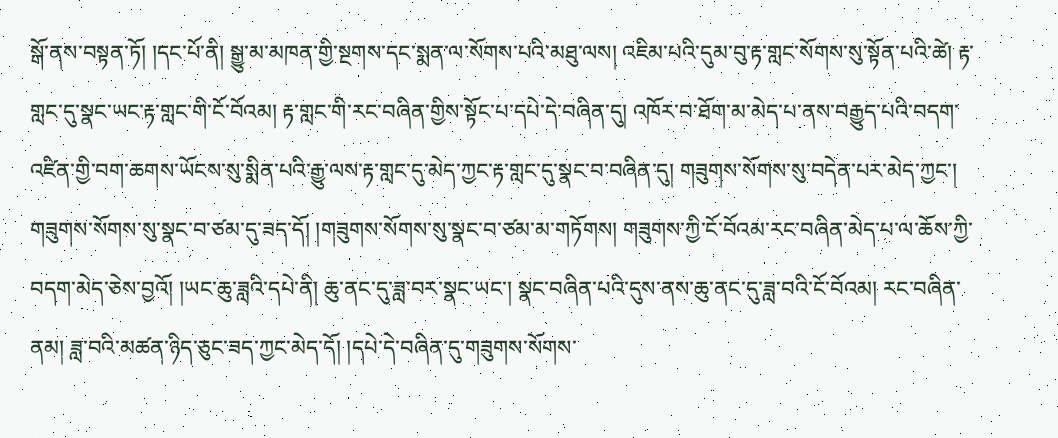སྒོ་ནས་བསྟན་ཏོ། །དང་པོ་ནི། སྒྱུ་མ་མཁན་གྱི་སྔགས་དང་སྨན་ལ་སོགས་པའི་མཐུ་ལས། འཇིམ་པའི་དུམ་བུ་རྟ་གླང་སོགས་སུ་སྟོན་པའི་ཚེ། རྟ་གླང་དུ་སྣང་ཡང་རྟ་གླང་གི་ངོ་བོའམ། རྟ་གླང་གི་རང་བཞིན་གྱིས་སྟོང་པ་དཔེ་དེ་བཞིན་དུ། འཁོར་བ་ཐོག་མ་མེད་པ་ནས་བརྒྱུད་པའི་བདག་འཛིན་གྱི་བག་ཆགས་ཡོངས་སུ་སྨིན་པའི་རྒྱུ་ལས་རྟ་གླང་དུ་མེད་ཀྱང་རྟ་གླང་དུ་སྣང་བ་བཞིན་དུ། གཟུགས་སོགས་སུ་བདེན་པར་མེད་ཀྱང་། གཟུགས་སོགས་སུ་སྣང་བ་ཙམ་དུ་ཟད་དོ། །གཟུགས་སོགས་སུ་སྣང་བ་ཙམ་མ་གཏོགས། གཟུགས་ཀྱི་ངོ་བོའམ་རང་བཞིན་མེད་པ་ལ་ཆོས་ཀྱི་བདག་མེད་ཅེས་བྱའོ། །ཡང་ཆུ་ཟླའི་དཔེ་ནི། ཆུ་ནང་དུ་ཟླ་བར་སྣང་ཡང་། སྣང་བཞིན་པའི་དུས་ནས་ཆུ་ནང་དུ་ཟླ་བའི་ངོ་བོའམ། རང་བཞིན་ནམ། ཟླ་བའི་མཚན་ཉིད་ཅུང་ཟད་ཀྱང་མེད་དོ། །དཔེ་དེ་བཞིན་དུ་གཟུགས་སོགས་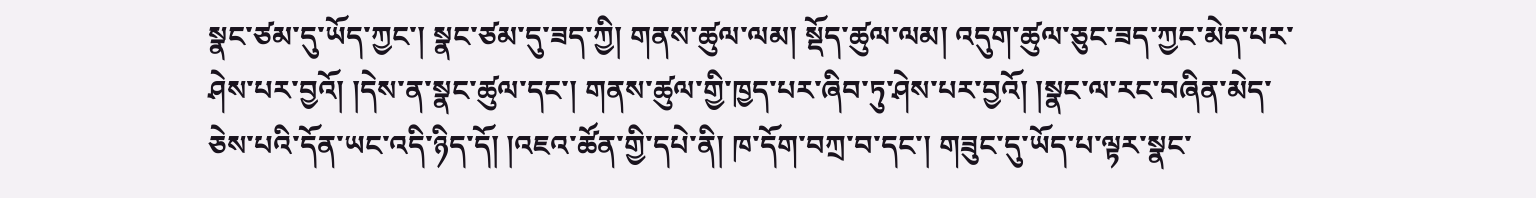སྣང་ཙམ་དུ་ཡོད་ཀྱང་། སྣང་ཙམ་དུ་ཟད་ཀྱི། གནས་ཚུལ་ལམ། སྡོད་ཚུལ་ལམ། འདུག་ཚུལ་ཅུང་ཟད་ཀྱང་མེད་པར་ཤེས་པར་བྱའོ། །དེས་ན་སྣང་ཚུལ་དང་། གནས་ཚུལ་གྱི་ཁྱད་པར་ཞིབ་ཏུ་ཤེས་པར་བྱའོ། །སྣང་ལ་རང་བཞིན་མེད་ཅེས་པའི་དོན་ཡང་འདི་ཉིད་དོ། །འཇའ་ཚོན་གྱི་དཔེ་ནི། ཁ་དོག་བཀྲ་བ་དང་། གཟུང་དུ་ཡོད་པ་ལྟར་སྣང་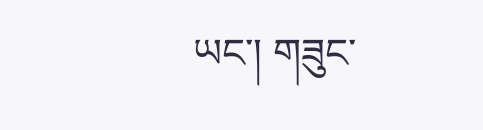ཡང་། གཟུང་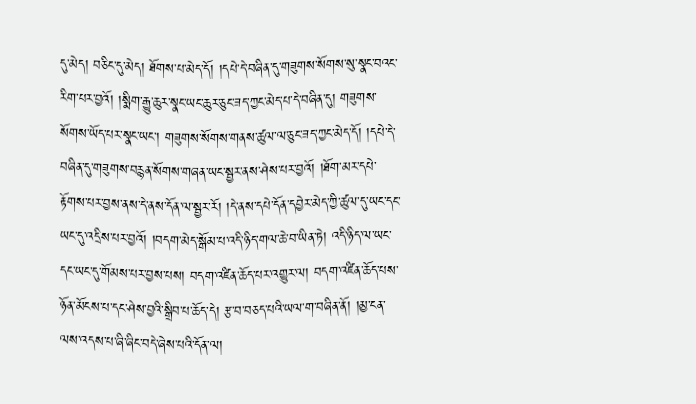དུ་མེད། བཅིང་དུ་མེད། ཐོགས་པ་མེད་དོ། །དཔེ་དེ་བཞིན་དུ་གཟུགས་སོགས་སུ་སྣང་བའང་རིག་པར་བྱའོ། །སྨིག་རྒྱུ་ཆུར་སྣང་ཡང་ཆུར་ཅུང་ཟད་ཀྱང་མེད་པ་དེ་བཞིན་དུ། གཟུགས་སོགས་ཡོད་པར་སྣང་ཡང་། གཟུགས་སོགས་གནས་ཚུལ་ལ་ཅུང་ཟད་ཀྱང་མེད་དོ། །དཔེ་དེ་བཞིན་དུ་གཟུགས་བརྙན་སོགས་གཞན་ཡང་སྦྱར་ནས་ཤེས་པར་བྱའོ། །ཐོག་མར་དཔེ་རྟོགས་པར་བྱས་ནས་དེ་ནས་དོན་ལ་སྦྱར་རོ། །དེ་ནས་དཔེ་དོན་དབྱེར་མེད་ཀྱི་ཚུལ་དུ་ཡང་དང་ཡང་དུ་འདྲིས་པར་བྱའོ། །བདག་མེད་སྒོམ་པ་འདི་ཉིད་གལ་ཆེ་བ་ཡིན་ཏེ། འདི་ཉིད་ལ་ཡང་དང་ཡང་དུ་གོམས་པར་བྱས་པས། བདག་འཛིན་ཆོད་པར་འགྱུར་ལ། བདག་འཛིན་ཆོད་པས་ཉོན་མོངས་པ་དང་ཤེས་བྱའི་སྒྲིབ་པ་ཆོད་དེ། རྩ་བ་བཅད་པའི་ཡལ་ག་བཞིན་ནོ། །མྱ་ངན་ལས་འདས་པ་ཞི་ཞིང་བདེ་ཞེས་པའི་དོན་ལ།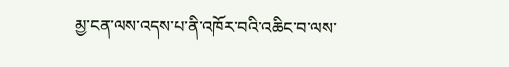མྱ་ངན་ལས་འདས་པ་ནི་འཁོར་བའི་འཆིང་བ་ལས་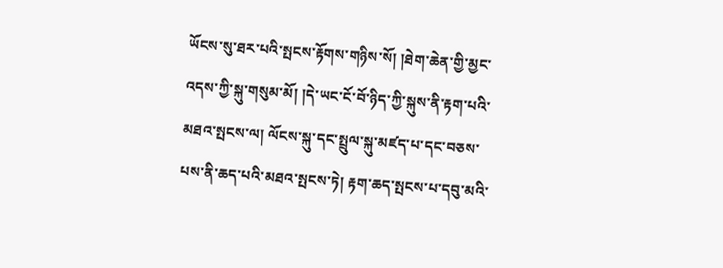ཡོངས་སུ་ཐར་པའི་སྤངས་རྟོགས་གཉིས་སོ། །ཐེག་ཆེན་གྱི་མྱང་འདས་ཀྱི་སྐུ་གསུམ་མོ། །དེ་ཡང་ངོ་བོ་ཉིད་ཀྱི་སྐུས་ནི་རྟག་པའི་མཐའ་སྤངས་ལ། ལོངས་སྐུ་དང་སྤྲུལ་སྐུ་མཛད་པ་དང་བཅས་པས་ནི་ཆད་པའི་མཐའ་སྤངས་ཏེ། རྟག་ཆད་སྤངས་པ་དབུ་མའི་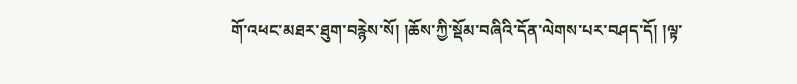གོ་འཕང་མཐར་ཐུག་བརྙེས་སོ། །ཆོས་ཀྱི་སྡོམ་བཞིའི་དོན་ལེགས་པར་བཤད་དོ། །ལྟ་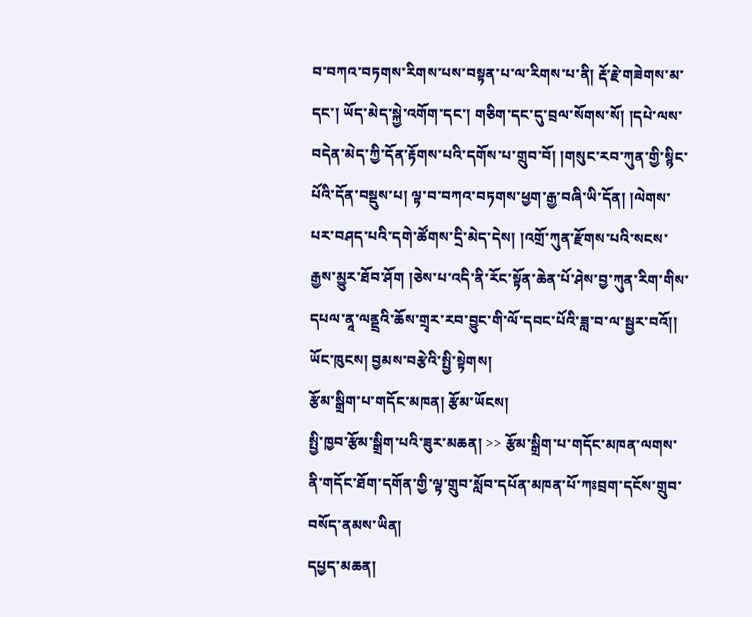བ་བཀའ་བཏགས་རིགས་པས་བསྟན་པ་ལ་རིགས་པ་ནི། རྡོ་རྗེ་གཟེགས་མ་དང་། ཡོད་མེད་སྐྱེ་འགོག་དང་། གཅིག་དང་དུ་བྲལ་སོགས་སོ། །དཔེ་ལས་བདེན་མེད་ཀྱི་དོན་རྟོགས་པའི་དགོས་པ་གྲུབ་བོ། །གསུང་རབ་ཀུན་གྱི་སྙིང་པོའི་དོན་བསྡུས་པ། ལྟ་བ་བཀའ་བཏགས་ཕྱག་རྒྱ་བཞི་ཡི་དོན། །ལེགས་པར་བཤད་པའི་དགེ་ཚོགས་དྲི་མེད་དེས། །འགྲོ་ཀུན་རྫོགས་པའི་སངས་རྒྱས་མྱུར་ཐོབ་ཤོག །ཅེས་པ་འདི་ནི་རོང་སྟོན་ཆེན་པོ་ཤེས་བྱ་ཀུན་རིག་གིས་དཔལ་ནཱ་ལནྡྲའི་ཆོས་གྲྭར་རབ་བྱུང་གི་ལོ་དབང་པོའི་ཟླ་བ་ལ་སྦྱར་བའོ།།
ཡོང་ཁུངས། བྱམས་བརྩེའི་སྤྱི་སྟེགས།
རྩོམ་སྒྲིག་པ་གདོང་མཁན། རྩོམ་ཡོངས།
སྤྱི་ཁྱབ་རྩོམ་སྒྲིག་པའི་ཟུར་མཆན། >> རྩོམ་སྒྲིག་པ་གདོང་མཁན་ལགས་ནི་གདོང་ཐོག་དགོན་གྱི་ལྟ་གྲུབ་སློབ་དཔོན་མཁན་པོ་ཀཿབྲག་དངོས་གྲུབ་བསོད་ནམས་ཡིན།
དཔྱད་མཆན།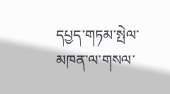དཔྱད་གཏམ་སྤེལ་མཁན་ལ་གསལ་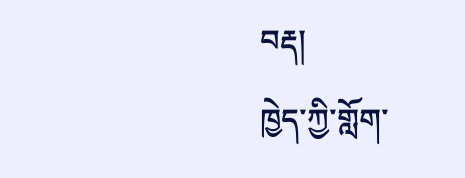བརྡ།
ཁྱེད་ཀྱི་གློག་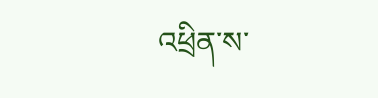འཕྲིན་ས་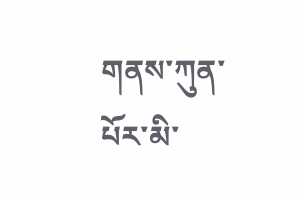གནས་ཀུན་པོར་མི་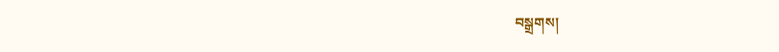བསྒྲགས།